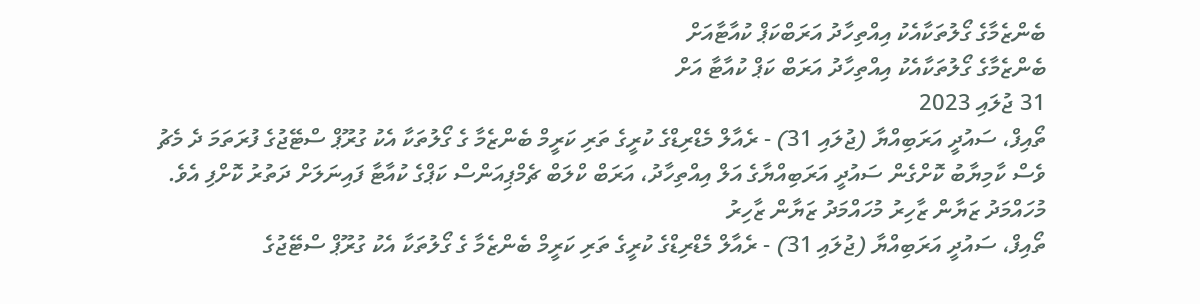ބެންޒެމާގެ ގޯލުތަކާއެކު އިއްތިހާދު އަރަބްކަޕް ކުއާޓާއަށް
ބެންޒެމާގެ ގޯލުތަކާއެކު އިއްތިހާދު އަރަބް ކަޕް ކުއާޓާ އަށް
31 ޖުލައި 2023
ތޯއިފް، ސައުދީ އަރަބިއްޔާ (ޖުލައި 31) - ރެއާލް މެޑްރިޑްގެ ކުރީގެ ތަރި ކަރީމް ބެންޒެމާ ގެ ގޯލުތަކާ އެކު ގުރޫޕް ސްޓޭޖުގެ ފުރަތަމަ ދެ މެޗު ވެސް ކާމިޔާބު ކޮށްގެން ސައުދީ އަރަބިއްޔާގެ އަލް އިއްތިހާދު، އަރަބް ކްލަބް ޗެމްޕިއަންސް ކަޕްގެ ކުއާޓާ ފައިނަލަށް ދަތުރު ކޮށްފި އެވެ.
މުހައްމަދު ޒަޔާން ޒާހިރު މުހައްމަދު ޒަޔާން ޒާހިރު
ތޯއިފް، ސައުދީ އަރަބިއްޔާ (ޖުލައި 31) - ރެއާލް މެޑްރިޑްގެ ކުރީގެ ތަރި ކަރީމް ބެންޒެމާ ގެ ގޯލުތަކާ އެކު ގުރޫޕް ސްޓޭޖުގެ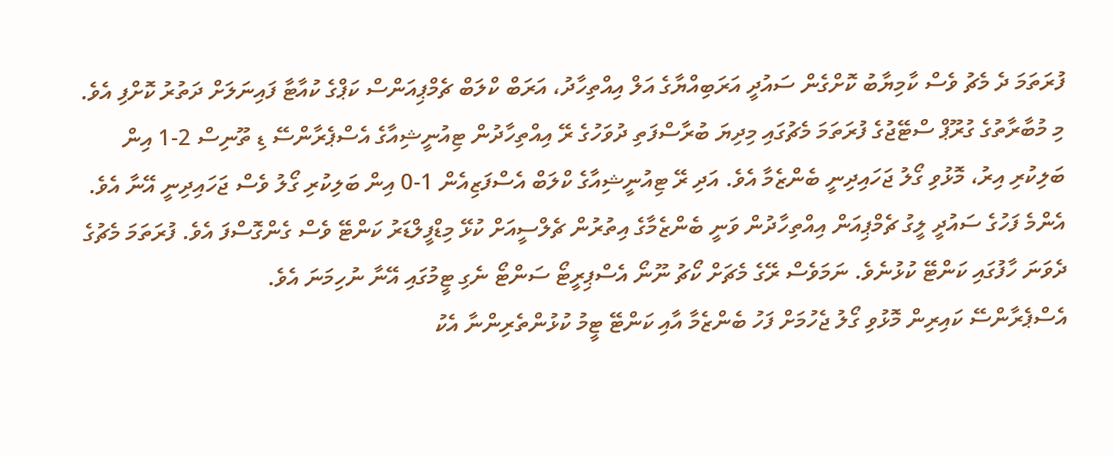ފުރަތަމަ ދެ މެޗު ވެސް ކާމިޔާބު ކޮށްގެން ސައުދީ އަރަބިއްޔާގެ އަލް އިއްތިހާދު، އަރަބް ކްލަބް ޗެމްޕިއަންސް ކަޕްގެ ކުއާޓާ ފައިނަލަށް ދަތުރު ކޮށްފި އެވެ.
މި މުބާރާތުގެ ގުރޫޕް ސްޓޭޖުގެ ފުރަތަމަ މެޗުގައި މިދިޔަ ބުރާސްފަތި ދުވަހުގެ ރޭ އިއްތިހާދުން ޓިއުނީޝިއާގެ އެސްޕެރާންސޭ ޑި ތޫނިސް 2-1 އިން ބަލިކުރި އިރު، މޮޅުވި ގޯލު ޖަހައިދިނީ ބެންޒެމާ އެވެ. އަދި ރޭ ޓިއުނީޝިއާގެ ކްލަބް އެސްފަޒިއެން 1-0 އިން ބަލިކުރި ގޯލު ވެސް ޖަހައިދިނީ އޭނާ އެވެ.
އެންމެ ފަހުގެ ސައުދީ ލީގު ޗެމްޕިއަން އިއްތިހާދުން ވަނީ ބެންޒެމާގެ އިތުރުން ޗެލްސީއަށް ކުޅޭ މިޑްފީލްޑަރު ކަންޓޭ ވެސް ގެންގޮސްފަ އެވެ. ފުރަތަމަ މެޗުގެ ދެވަނަ ހާފުގައި ކަންޓޭ ކުޅުނެވެ. ނަމަވެސް ރޭގެ މެޗަށް ކޯޗު ނޫނޯ އެސްޕިރީޓޯ ސަންޓޯ ނެގި ޓީމުގައި އޭނާ ނުހިމަނަ އެވެ.
އެސްޕެރާންސޭ ކައިރިން މޮޅުވި ގޯލު ޖެހުމަށް ފަހު ބެންޒެމާ އާއި ކަންޓޭ ޓީމު ކުޅުންތެރިންނާ އެކު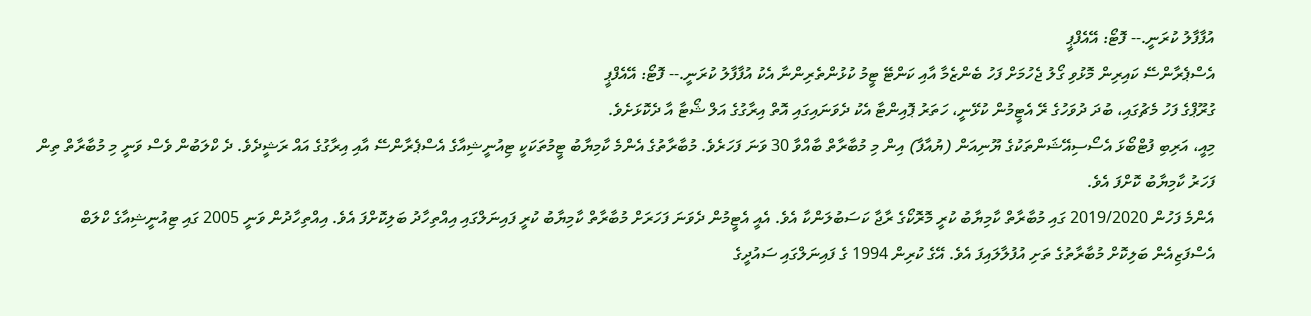އުފާފާލު ކުރަނީ.-- ފޮޓޯ: އޭއެފްޕީ
އެސްޕެރާންސޭ ކައިރިން މޮޅުވި ގޯލު ޖެހުމަށް ފަހު ބެންޒެމާ އާއި ކަންޓޭ ޓީމު ކުޅުންތެރިންނާ އެކު އުފާފާލު ކުރަނީ.-- ފޮޓޯ: އޭއެފްޕީ
ގުރޫޕްގެ ފަހު މެޗުގައި، ބުދަ ދުވަހުގެ ރޭ އެޓީމުން ކުޅޭނީ، ހަތަރު ޕޮއިންޓާ އެކު ދެވަނައިގައި އޮތް އިރާގުގެ އަލް ޝޯޓާ އާ ދެކޮޅަށެވެ.
މިއީ، އަރިބި ފުޓްބޯޅަ އެސޯސިއޭޝަންތަކުގެ ޔޫނިއަން (ޔުއާފާ) އިން މި މުބާރާތް ބާއްވާ 30 ވަނަ ފަހަރެވެ. މުބާރާތުގެ އެންމެ ކާމިޔާބު ޓީމުތަކަކީ ޓިއުނީޝިއާގެ އެސްޕެރާންސޭ އާއި އިރާގުގެ އައް ރަޝީދެވެ. ދެ ކްލަބުން ވެސް ވަނީ މި މުބާރާތް ތިން ފަހަރު ކާމިޔާބު ކޮށްފަ އެވެ.
އެންމެ ފަހުން 2019/2020 ގައި މުބާރާތް ކާމިޔާބު ކުރީ މޮރޮކޯގެ ރާޖާ ކަސަބުލަންކާ އެވެ. އެއީ އެޓީމުން ދެވަނަ ފަހަރަށް މުބާރާތް ކާމިޔާބު ކުރީ ފައިނަލްގައި އިއްތިހާދު ބަލިކޮށްފަ އެވެ. އިއްތިހާދުން ވަނީ 2005 ގައި ޓިއުނީޝިއާގެ ކްލަބް އެސްފަޒިއެން ބަލިކޮށް މުބާރާތުގެ ތަށި އުފުލާލައިފަ އެވެ. އޭގެ ކުރިން 1994 ގެ ފައިނަލްގައި ސައުދީގެ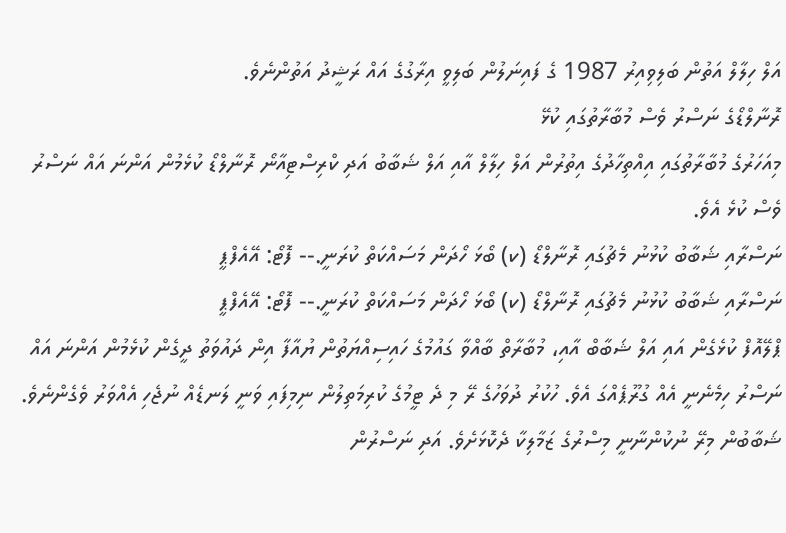އަލް ހިލާލް އަތުން ބަލިވިއިރު 1987 ގެ ފައިނަލުން ބަލިވީ އިރާގުގެ އައް ރަޝީދު އަތުންނެވެ.
ރޮނާލްޑޯގެ ނަސްރު ވެސް މުބާރާތުގައި ކުޅޭ
މިއަހަރުގެ މުބާރާތުގައި އިއްތިހާދުގެ އިތުރުން އަލް ހިލާލް އާއި އަލް ޝަބާބު އަދި ކްރިސްޓިއާނޯ ރޮނާލްޑޯ ކުޅެމުން އަންނަ އައް ނަސްރު ވެސް ކުޅެ އެވެ.
ނަސްރާއި ޝަބާބު ކުޅުނު މެޗުގައި ރޮނާލްޑޯ (ކ) ބޯޅަ ހޯދަން މަސައްކަތް ކުރަނީ.-- ފޮޓޯ: އޭއެފްޕީ
ނަސްރާއި ޝަބާބު ކުޅުނު މެޗުގައި ރޮނާލްޑޯ (ކ) ބޯޅަ ހޯދަން މަސައްކަތް ކުރަނީ.-- ފޮޓޯ: އޭއެފްޕީ
ޕްލޭއޮފް ކުޅެގެން އައި އަލް ޝަބާބް އާއި، މުބާރާތް ބާއްވާ ގައުމުގެ ހައިސިއްޔަތުން ޔުއާފާ އިން ދައުވަތު ދީގެން ކުޅެމުން އަންނަ އައް ނަސްރު ހިމެނެނީ އެއް ގުރޫޕެއްގަ އެވެ. ހުކުރު ދުވަހުގެ ރޭ މި ދެ ޓީމުގެ ކުރިމަތިލުން ނިމިފައި ވަނީ ލަނޑެއް ނުޖެހި އެއްވަރު ވެގެންނެވެ. ޝަބާބުން މިރޭ ނުކުންނާނީ މިސްރުގެ ޒަމާލިކާ ދެކޮޅަށެވެ. އަދި ނަސްރުން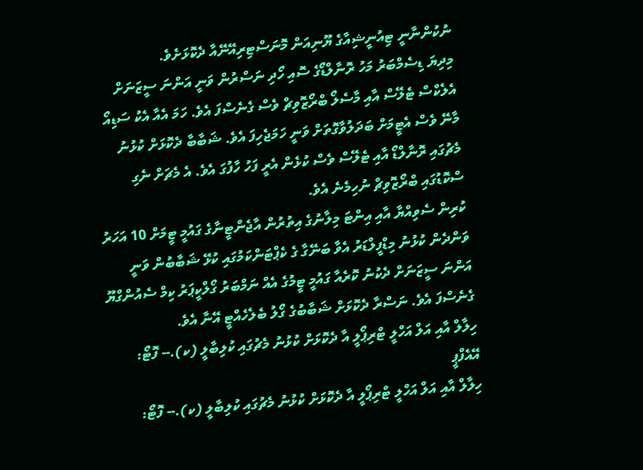ނުކުންނާނީ ޓިއުނީޝިއާގެ ޔޫނިއަން މޮނަސްޓިރިއޭނޭއާ ދެކޮޅަށެވެ.
މިދިޔަ ޑިސެމްބަރު މަހު ރޮނާލްޑޯގެ ސޮއި ހޯދި ނަސްރުން ވަނީ އަންނަ ސީޒަނަށް އެލެކްސް ޓެލޭސް އާއި މާސެލޯ ބްރޯޒޮވިޗް ވެސް ގެނެސްފަ އެވެ. ހަމަ އެއާ އެކު ސަޑިއޯ މާނޭ ވެސް އެޓީމަށް ބަދަލުވާގޮތަށް ވަނީ ހަމަޖެހިފަ އެވެ. ޝަބާބާ ދެކޮޅަށް ކުޅުނު މެޗުގައި ރޮނާލްޑޯ އާއި ޓެލޭސް ވެސް ކުޅެން އެރީ ފަހު ހާފުގަ އެވެ. އެ މެޗަށް ނެގި ސްކޮޑުގައި ބްރޯޒޮވިޗް ނުހިމެނެ އެވެ.
ކުރިން ސެވިއްޔާ އާއި އިންޓަ މިލާނުގެ އިތުރުން އާޖެންޓީނާގެ ގައުމީ ޓީމަށް 10 އަހަރު ވަންދެން ކުޅުނު މިޑްފީލްޑަރު އެވާ ބަނޭގާ ގެ ކެޕްޓަންކަމުގައި ކުޅޭ ޝަބާބުން ވަނީ އަންނަ ސީޒަނަށް ދެކުނު ކޮރެއާ ގައުމީ ޓީމުގެ އެއް ނަމްބަރު ގޯލްކީޕަރު ކިމް ސެއުންގްޔޫ ގެނެސްފަ އެވެ. ނަސްރާ ދެކޮޅަށް ޝަބާބުގެ ގޯލު ބެލެހެއްޓީ އޭނާ އެވެ.
ހިލާލް އާއި އަލް އަހްލީ ޓްރިޕޯލީ އާ ދެކޮޅަށް ކުޅުނު މެޗުގައި ކުލިބާލީ (ކ).-- ފޮޓޯ: އޭއެފްޕީ
ހިލާލް އާއި އަލް އަހްލީ ޓްރިޕޯލީ އާ ދެކޮޅަށް ކުޅުނު މެޗުގައި ކުލިބާލީ (ކ).-- ފޮޓޯ: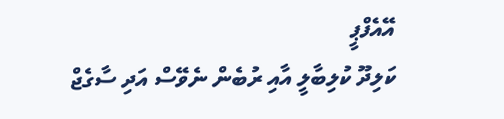އޭއެފްޕީ
ކަލިދޫ ކުލިބާލީ އާއި ރުބެން ނެވޭސް އަދި ސާގެޖް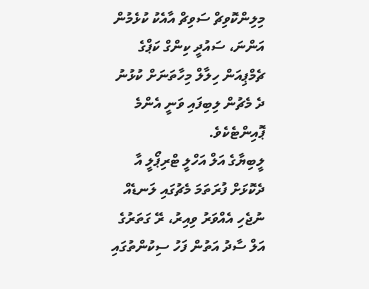މިލިންކޮވިޗް ސަވިޗް އާއެކު ކުޅެމުން އަންނަ، ސައުދީ ކިންގް ކަޕްގެ ޗެމްޕިއަން ހިލާލް މިހާތަނަށް ކުޅުނު ދެ މެޗުން ލިބިފައި ވަނީ އެންމެ ޕޮއިންޓެކެވެ.
ލީބިޔާގެ އަލް އަހްލީ ޓްރިޕޯލީ އާ ދެކޮޅަށް ފުރަތަމަ މެޗުގައި ލަނޑެއް ނުޖެހި އެއްވަރު ވިއިރު، ރޭ ގަތަރުގެ އަލް ސާދު އަތުން ފަހު ސިކުންތުގައި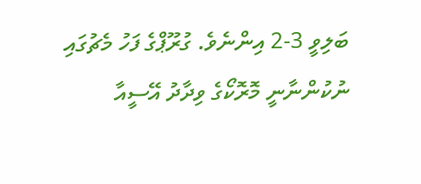ބަލިވީ 3-2 އިންނެވެ. ގުރޫޕްގެ ފަހު މެޗުގައި ނުކުންނާނީ މޮރޮކޯގެ ވިދާދު އޭސީއާ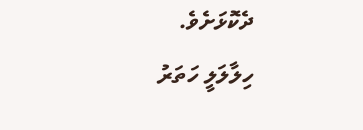ދެކޮޅަށެވެ.
ހިލާލަލީ ހަތަރު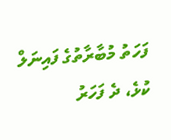ފަހަތު މުބާރާތުގެ ފައިނަލް ކުޅެ، ދެ ފަހަރު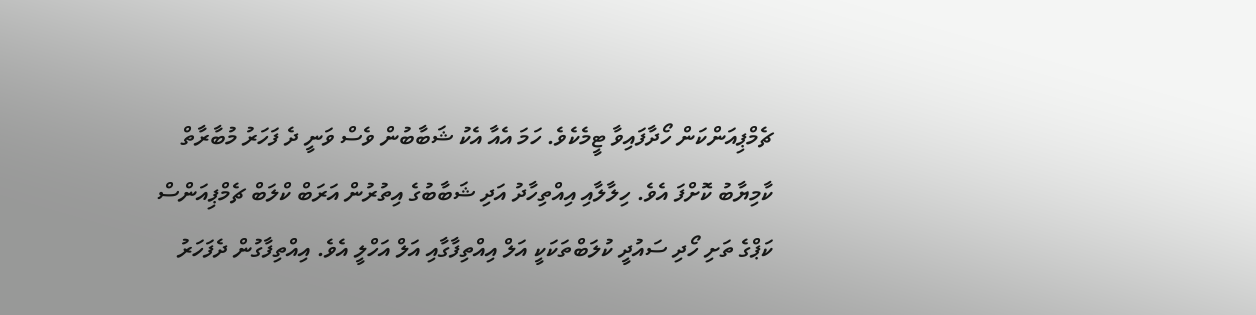ޗެމްޕިއަންކަން ހޯދާފައިވާ ޓީމެކެވެ. ހަމަ އެއާ އެކު ޝަބާބުން ވެސް ވަނީ ދެ ފަހަރު މުބާރާތް ކާމިޔާބު ކޮށްފަ އެވެ. ހިލާލާއި އިއްތިހާދު އަދި ޝަބާބުގެ އިތުރުން އަރަބް ކްލަބް ޗެމްޕިއަންސް ކަޕްގެ ތަށި ހޯދި ސައުދީ ކުލަބްތަކަކީ އަލް އިއްތިފާގާއި އަލް އަހްލީ އެވެ. އިއްތިފާގުން ދެފަހަރު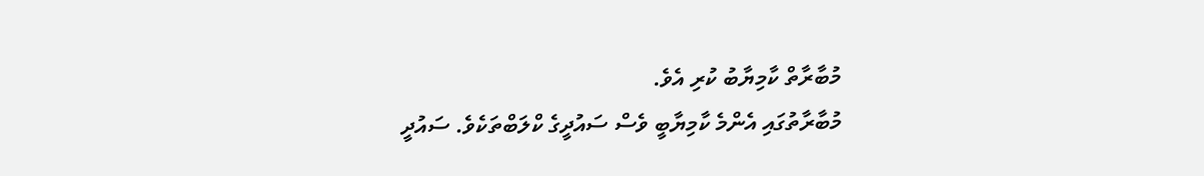މުބާރާތް ކާމިޔާބު ކުރި އެވެ.
މުބާރާތުގައި އެންމެ ކާމިޔާބީ ވެސް ސައުދީގެ ކްލަބްތަކެވެ. ސައުދީ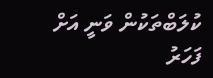ކުލަބްތަކުން ވަނީ އަށް ފަހަރު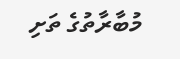މުބާރާތުގެ ތަށި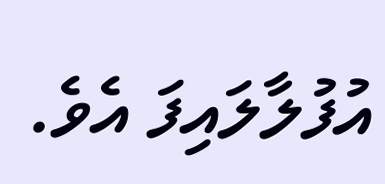އުފުލާލައިފަ އެވެ.